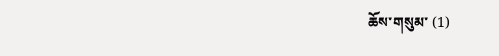ཆོས་གསུམ་ (1)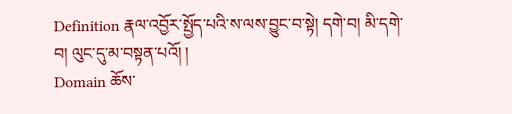Definition རྣལ་འབྱོར་སྤྱོད་པའི་ས་ལས་བྱུང་བ་སྟེ། དགེ་བ། མི་དགེ་བ། ལུང་དུ་མ་བསྟན་པའོ། །
Domain ཆོས་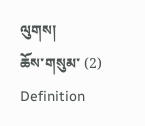ལུགས།
ཆོས་གསུམ་ (2)
Definition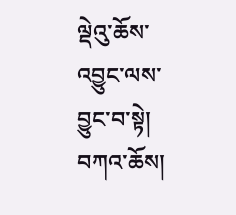ལྡེའུ་ཆོས་འབྱུང་ལས་བྱུང་བ་སྟེ། བཀའ་ཆོས།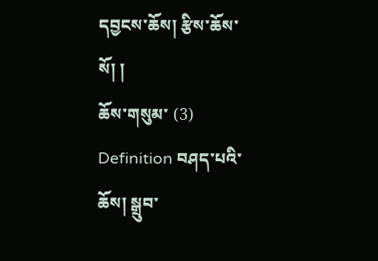དབྱངས་ཆོས། རྩིས་ཆོས་སོ། །
ཆོས་གསུམ་ (3)
Definition བཤད་པའི་ཆོས། སྒྲུབ་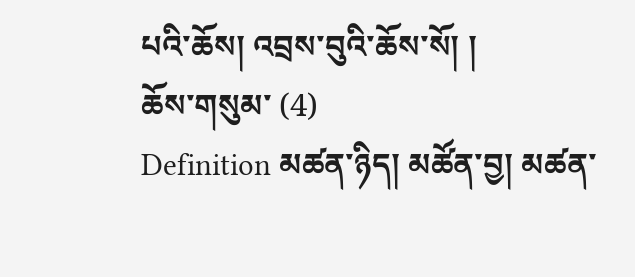པའི་ཆོས། འབྲས་བུའི་ཆོས་སོ། །
ཆོས་གསུམ་ (4)
Definition མཚན་ཉིད། མཚོན་བྱ། མཚན་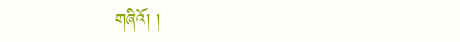གཞིའོ། །